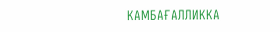КАМБАҒАЛЛИККА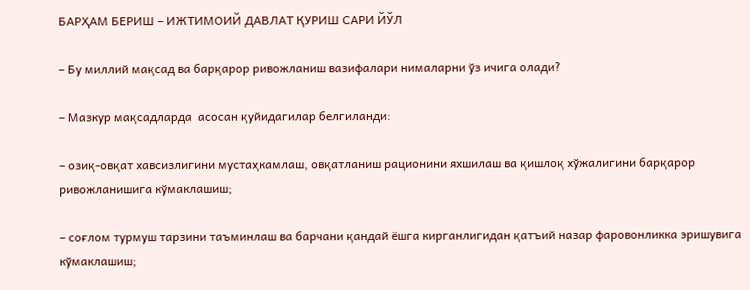БАРҲАМ БЕРИШ – ИЖТИМОИЙ ДАВЛАТ ҚУРИШ САРИ ЙЎЛ

– Бу миллий мақсад ва барқарор ривожланиш вазифалари нималарни ўз ичига олади?

– Мазкур мақсадларда  асосан қуйидагилар белгиланди:

– озиқ-овқат хавсизлигини мустаҳкамлаш, овқатланиш рационини яхшилаш ва қишлоқ хўжалигини барқарор ривожланишига кўмаклашиш;

– соғлом турмуш тарзини таъминлаш ва барчани қандай ёшга кирганлигидан қатъий назар фаровонликка эришувига кўмаклашиш;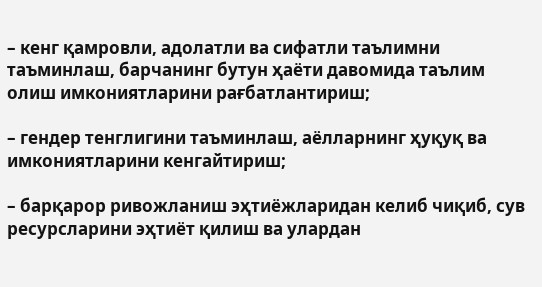– кенг қамровли, адолатли ва сифатли таълимни таъминлаш, барчанинг бутун ҳаёти давомида таълим олиш имкониятларини рағбатлантириш;

– гендер тенглигини таъминлаш, аёлларнинг ҳуқуқ ва имкониятларини кенгайтириш;

– барқарор ривожланиш эҳтиёжларидан келиб чиқиб, сув ресурсларини эҳтиёт қилиш ва улардан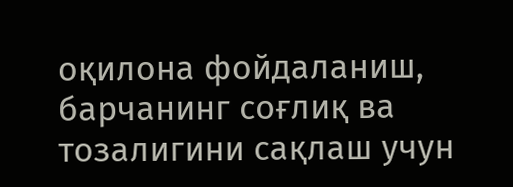оқилона фойдаланиш, барчанинг соғлиқ ва тозалигини сақлаш учун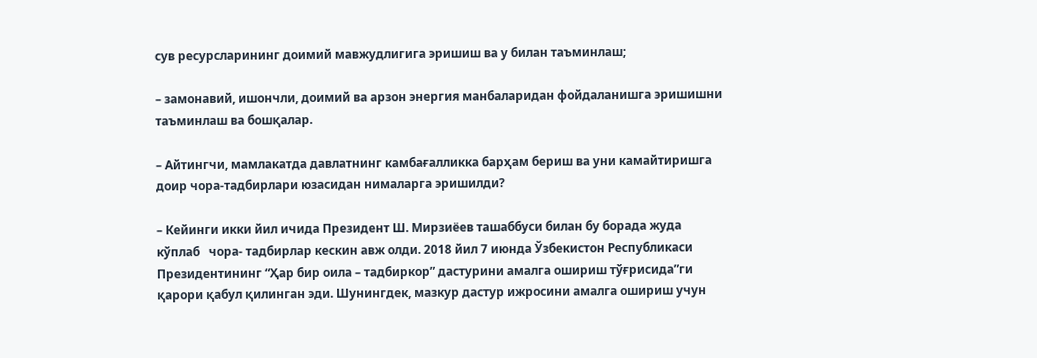сув ресурсларининг доимий мавжудлигига эришиш ва у билан таъминлаш;

– замонавий, ишончли, доимий ва арзон энергия манбаларидан фойдаланишга эришишни таъминлаш ва бошқалар.

– Айтингчи, мамлакатда давлатнинг камбағалликка барҳам бериш ва уни камайтиришга доир чора-тадбирлари юзасидан нималарга эришилди?

– Кейинги икки йил ичида Президент Ш. Мирзиёев ташаббуси билан бу борада жуда кўплаб   чора- тадбирлар кескин авж олди. 2018 йил 7 июнда Ўзбекистон Республикаси Президентининг “Ҳар бир оила – тадбиркор” дастурини амалга ошириш тўғрисида”ги қарори қабул қилинган эди. Шунингдек, мазкур дастур ижросини амалга ошириш учун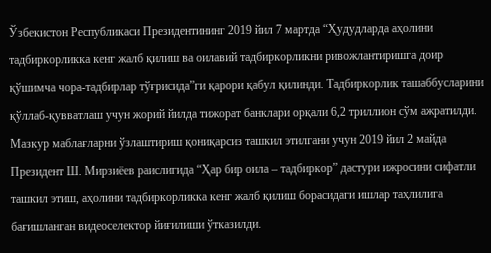Ўзбекистон Республикаси Президентининг 2019 йил 7 мартда “Ҳудудларда аҳолини тадбиркорликка кенг жалб қилиш ва оилавий тадбиркорликни ривожлантиришга доир қўшимча чора-тадбирлар тўғрисида”ги қарори қабул қилинди. Тадбиркорлик ташаббусларини қўллаб-қувватлаш учун жорий йилда тижорат банклари орқали 6,2 триллион сўм ажратилди. Мазкур маблағларни ўзлаштириш қониқарсиз ташкил этилгани учун 2019 йил 2 майда Президент Ш. Мирзиёев раислигида “Ҳар бир оила – тадбиркор” дастури ижросини сифатли ташкил этиш, аҳолини тадбиркорликка кенг жалб қилиш борасидаги ишлар таҳлилига бағишланган видеоселектор йиғилиши ўтказилди.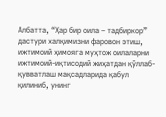Албатта, “Ҳар бир оила – тадбиркор” дастури халқимизни фаровон этиш, ижтимоий ҳимояга муҳтож оилаларни ижтимоий-иқтисодий жиҳатдан қўллаб-қувватлаш мақсадларида қабул қилиниб, унинг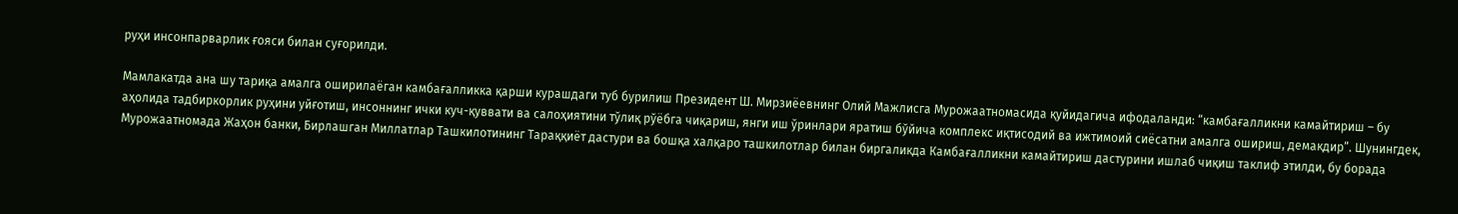руҳи инсонпарварлик ғояси билан суғорилди.

Мамлакатда ана шу тариқа амалга оширилаёган камбағалликка қарши курашдаги туб бурилиш Президент Ш. Мирзиёевнинг Олий Мажлисга Мурожаатномасида қуйидагича ифодаланди: “камбағалликни камайтириш – бу аҳолида тадбиркорлик руҳини уйғотиш, инсоннинг ички куч-қуввати ва салоҳиятини тўлиқ рўёбга чиқариш, янги иш ўринлари яратиш бўйича комплекс иқтисодий ва ижтимоий сиёсатни амалга ошириш, демакдир”. Шунингдек, Мурожаатномада Жаҳон банки, Бирлашган Миллатлар Ташкилотининг Тараққиёт дастури ва бошқа халқаро ташкилотлар билан биргаликда Камбағалликни камайтириш дастурини ишлаб чиқиш таклиф этилди, бу борада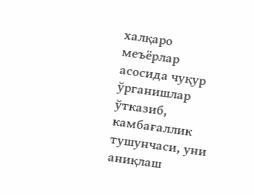халқаро меъёрлар асосида чуқур ўрганишлар ўтказиб, камбағаллик тушунчаси, уни аниқлаш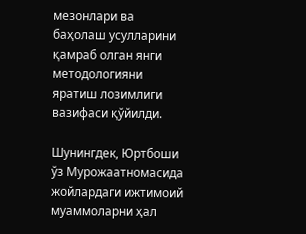мезонлари ва баҳолаш усулларини қамраб олган янги методологияни яратиш лозимлиги вазифаси қўйилди.

Шунингдек, Юртбоши ўз Мурожаатномасида жойлардаги ижтимоий муаммоларни ҳал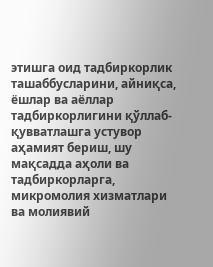этишга оид тадбиркорлик ташаббусларини, айниқса, ёшлар ва аёллар тадбиркорлигини қўллаб-қувватлашга устувор аҳамият бериш, шу мақсадда аҳоли ва тадбиркорларга, микромолия хизматлари ва молиявий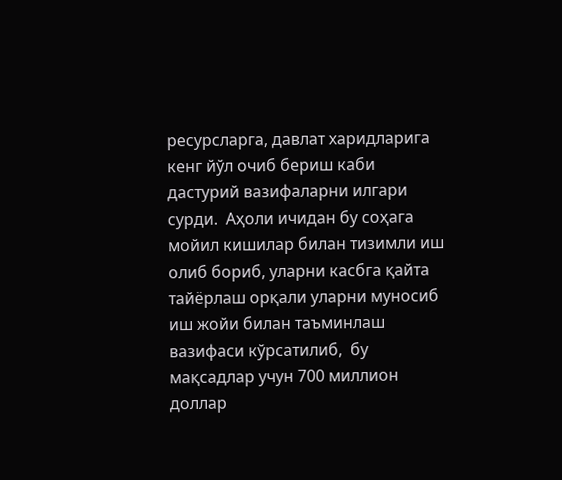ресурсларга, давлат харидларига кенг йўл очиб бериш каби дастурий вазифаларни илгари сурди.  Аҳоли ичидан бу соҳага мойил кишилар билан тизимли иш олиб бориб, уларни касбга қайта тайёрлаш орқали уларни муносиб иш жойи билан таъминлаш вазифаси кўрсатилиб,  бу мақсадлар учун 700 миллион доллар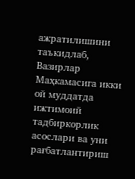ажратилишини таъкидлаб, Вазирлар Маҳкамасига икки ой муддатда ижтимоий тадбиркорлик асослари ва уни рағбатлантириш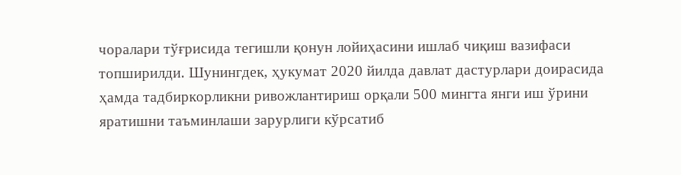чоралари тўғрисида тегишли қонун лойиҳасини ишлаб чиқиш вазифаси топширилди. Шунингдек, ҳукумат 2020 йилда давлат дастурлари доирасида ҳамда тадбиркорликни ривожлантириш орқали 500 мингта янги иш ўрини яратишни таъминлаши зарурлиги кўрсатиб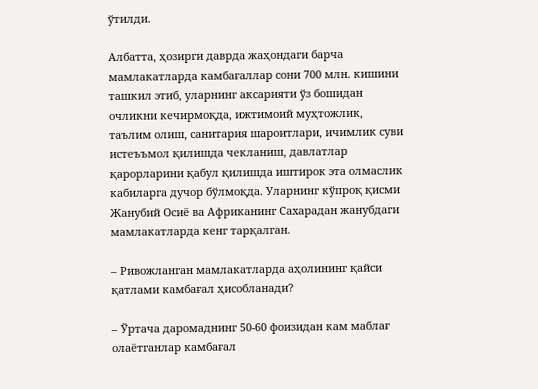ўтилди.

Албатта, ҳозирги даврда жаҳондаги барча мамлакатларда камбағаллар сони 700 млн. кишини ташкил этиб, уларнинг аксарияти ўз бошидан очликни кечирмоқда, ижтимоий муҳтожлик, таълим олиш, санитария шароитлари, ичимлик суви истеъъмол қилишда чекланиш, давлатлар қарорларини қабул қилишда иштирок эта олмаслик кабиларга дучор бўлмоқда. Уларнинг кўпроқ қисми Жанубий Осиё ва Африканинг Сахарадан жанубдаги мамлакатларда кенг тарқалган.

– Ривожланган мамлакатларда аҳолининг қайси қатлами камбағал ҳисобланади?

– Ўртача даромаднинг 50-60 фоизидан кам маблағ олаётганлар камбағал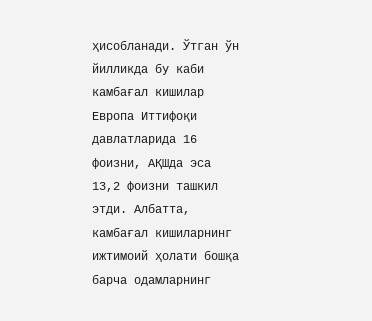ҳисобланади. Ўтган ўн йилликда бу каби камбағал кишилар Европа Иттифоқи давлатларида 16 фоизни, АҚШда эса 13,2 фоизни ташкил этди. Албатта, камбағал кишиларнинг ижтимоий ҳолати бошқа барча одамларнинг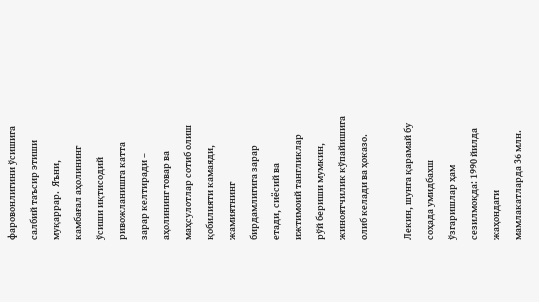фаровонлигини ўсишига салбий таъсир этиши муқаррар.  Яъни, камбағал аҳолининг ўсиши иқтисодий ривожланишга катта зарар келтиради – аҳолининг товар ва маҳсулотлар сотиб олиш қобилияти камаяди, жамиятнинг бирдамлигига зарар етади, сиёсий ва ижтимоий тангликлар рўй бериши мумкин, жиноятчилик кўпайишига олиб келади ва ҳоказо.

Лекин, шунга қарамай бу соҳада умидбахш ўзгаришлар ҳам сезилмоқда: 1990 йилда жаҳондаги мамлакатларда 36 млн.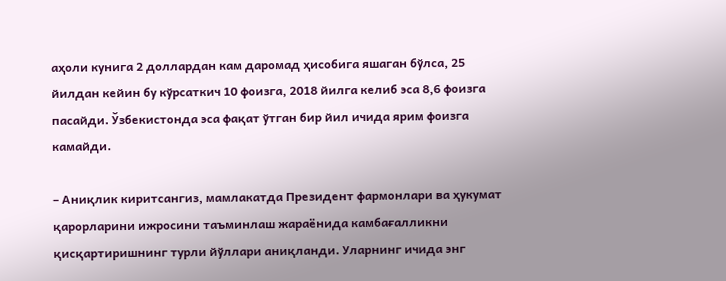аҳоли кунига 2 доллардан кам даромад ҳисобига яшаган бўлса, 25 йилдан кейин бу кўрсаткич 10 фоизга, 2018 йилга келиб эса 8,6 фоизга пасайди. Ўзбекистонда эса фақат ўтган бир йил ичида ярим фоизга камайди.

– Аниқлик киритсангиз, мамлакатда Президент фармонлари ва ҳукумат қарорларини ижросини таъминлаш жараёнида камбағалликни қисқартиришнинг турли йўллари аниқланди. Уларнинг ичида энг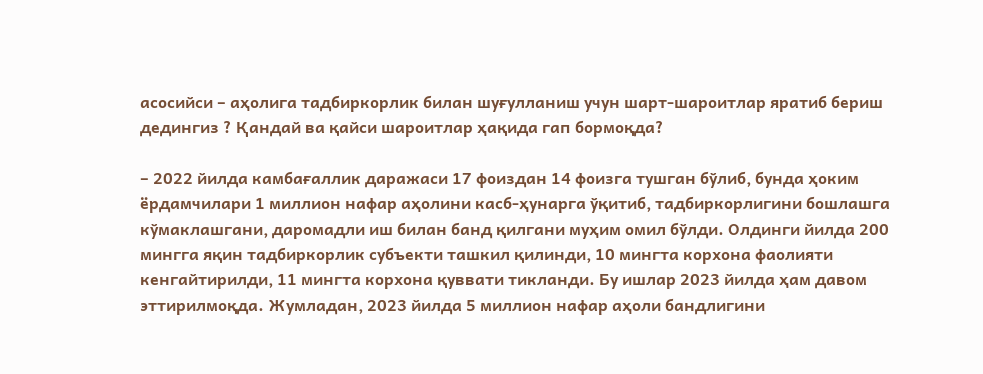асосийси – аҳолига тадбиркорлик билан шуғулланиш учун шарт-шароитлар яратиб бериш дедингиз ? Қандай ва қайси шароитлар ҳақида гап бормоқда?

– 2022 йилда камбағаллик даражаси 17 фоиздан 14 фоизга тушган бўлиб, бунда ҳоким ёрдамчилари 1 миллион нафар аҳолини касб-ҳунарга ўқитиб, тадбиркорлигини бошлашга кўмаклашгани, даромадли иш билан банд қилгани муҳим омил бўлди. Олдинги йилда 200 мингга яқин тадбиркорлик субъекти ташкил қилинди, 10 мингта корхона фаолияти кенгайтирилди, 11 мингта корхона қуввати тикланди. Бу ишлар 2023 йилда ҳам давом эттирилмоқда. Жумладан, 2023 йилда 5 миллион нафар аҳоли бандлигини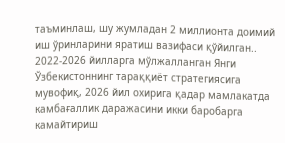таъминлаш, шу жумладан 2 миллионта доимий иш ўринларини яратиш вазифаси қўйилган.. 2022-2026 йилларга мўлжалланган Янги Ўзбекистоннинг тараққиёт стратегиясига мувофиқ, 2026 йил охирига қадар мамлакатда камбағаллик даражасини икки баробарга камайтириш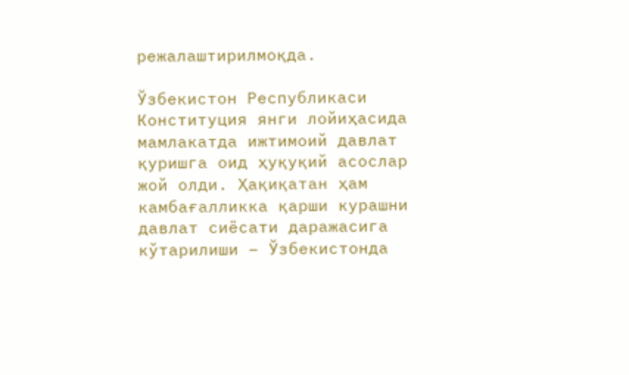режалаштирилмоқда.

Ўзбекистон Республикаси Конституция янги лойиҳасида мамлакатда ижтимоий давлат қуришга оид ҳуқуқий асослар жой олди. Ҳақиқатан ҳам камбағалликка қарши курашни давлат сиёсати даражасига кўтарилиши – Ўзбекистонда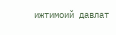ижтимоий давлат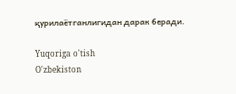қурилаётганлигидан дарак беради.

Yuqoriga o'tish
O'zbekiston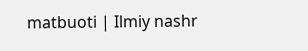matbuoti | Ilmiy nashr